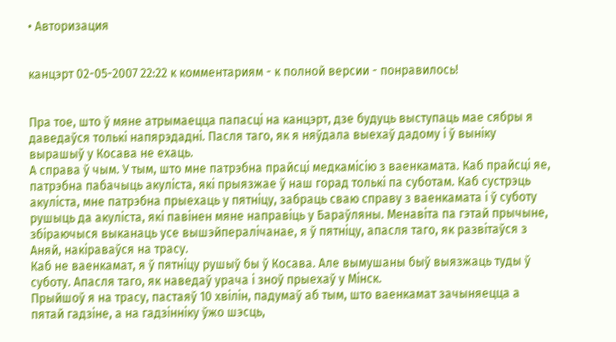• Авторизация


канцэрт 02-05-2007 22:22 к комментариям - к полной версии - понравилось!


Пра тое, што ў мяне атрымаецца папасці на канцэрт, дзе будуць выступаць мае сябры я даведаўся толькі напярэдадні. Пасля таго, як я няўдала выехаў дадому і ў выніку вырашыў у Косава не ехаць.
А справа ў чым. У тым, што мне патрэбна прайсці медкамісію з ваенкамата. Каб прайсці яе, патрэбна пабачыць акуліста, які прыязжае ў наш горад толькі па суботам. Каб сустрэць акуліста, мне патрэбна прыехаць у пятніцу, забраць сваю справу з ваенкамата і ў суботу рушыць да акуліста, які павінен мяне направіць у Бараўляны. Менавіта па гэтай прычыне, збіраючыся выканаць усе вышэйпералічанае, я ў пятніцу, апасля таго, як развітаўся з Аняй, накіраваўся на трасу.
Каб не ваенкамат, я ў пятніцу рушыў бы ў Косава. Але вымушаны быў выязжаць туды ў суботу. Апасля таго, як наведаў урача і зноў прыехаў у Мінск.
Прыйшоў я на трасу, пастаяў 10 хвілін, падумаў аб тым, што ваенкамат зачыняецца а пятай гадзіне, а на гадзінніку ўжо шэсць,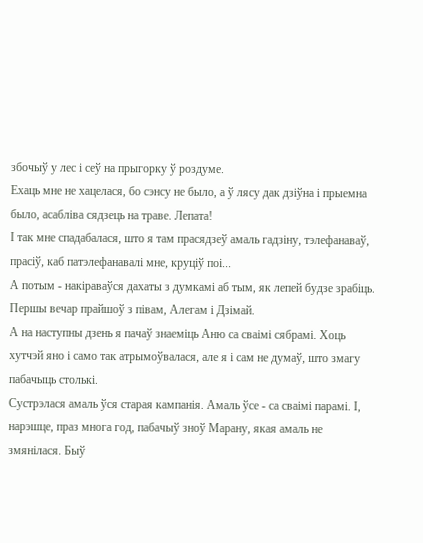збочыў у лес і сеў на прыгорку ў роздуме.
Ехаць мне не хацелася, бо сэнсу не было, а ў лясу дак дзіўна і прыемна было, асабліва сядзець на траве. Лепата!
І так мне спадабалася, што я там прасядзеў амаль гадзіну, тэлефанаваў, прасіў, каб патэлефанавалі мне, круціў поі...
А потым - накіраваўся дахаты з думкамі аб тым, як лепей будзе зрабіць.
Першы вечар прайшоў з півам, Алегам і Дзімай.
А на наступны дзень я пачаў знаеміць Аню са сваімі сябрамі. Хоць хутчэй яно і само так атрымоўвалася, але я і сам не думаў, што змагу пабачыць столькі.
Сустрэлася амаль ўся старая кампанія. Амаль ўсе - са сваімі парамі. І, нарэшце, праз многа год, пабачыў зноў Марану, якая амаль не змянілася. Быў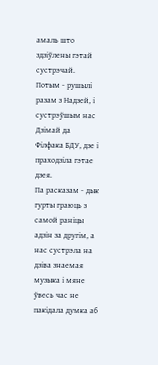амаль што здзіўлены гэтай сустрэчай.
Потым - рушылі разам з Надзей, і сустрэўшым нас Дзімай да Філфака БДУ, дзе і праходзіла гэтае дзея.
Па расказам - дык гурты граюць з самой раніцы адзін за другім, а нас сустрэла на дзіва знаемая музыка і мяне ўвесь час не пакідала думка аб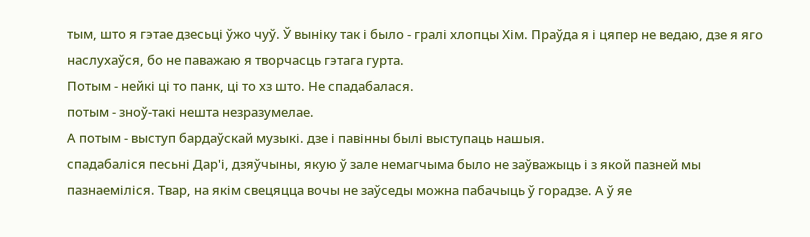тым, што я гэтае дзесьці ўжо чуў. Ў выніку так і было - гралі хлопцы Хім. Праўда я і цяпер не ведаю, дзе я яго наслухаўся, бо не паважаю я творчасць гэтага гурта.
Потым - нейкі ці то панк, ці то хз што. Не спадабалася.
потым - зноў-такі нешта незразумелае.
А потым - выступ бардаўскай музыкі. дзе і павінны былі выступаць нашыя.
спадабаліся песьні Дар'і, дзяўчыны, якую ў зале немагчыма было не заўважыць і з якой пазней мы пазнаеміліся. Твар, на якім свецяцца вочы не заўседы можна пабачыць ў горадзе. А ў яе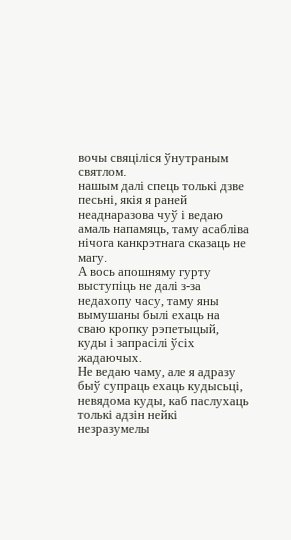вочы свяціліся ўнутраным святлом.
нашым далі спець толькі дзве песьні, якія я раней неаднаразова чуў і ведаю амаль напамяць, таму асабліва нічога канкрэтнага сказаць не магу.
А вось апошняму гурту выступіць не далі з-за недахопу часу, таму яны вымушаны былі ехаць на сваю кропку рэпетыцый, куды і запрасілі ўсіх жадаючых.
Не ведаю чаму, але я адразу быў супраць ехаць кудысьці, невядома куды, каб паслухаць толькі адзін нейкі незразумелы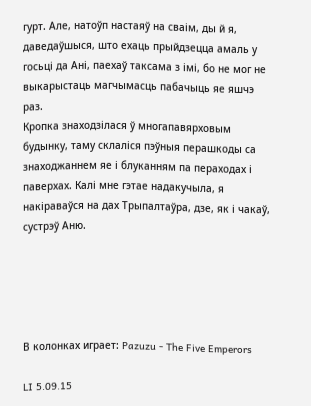гурт. Але, натоўп настаяў на сваім, ды й я, даведаўшыся, што ехаць прыйдзецца амаль у госьці да Ані, паехаў таксама з імі, бо не мог не выкарыстаць магчымасць пабачыць яе яшчэ раз.
Кропка знаходзілася ў многапавярховым будынку, таму склаліся пэўныя перашкоды са знаходжаннем яе і блуканням па пераходах і паверхах. Калі мне гэтае надакучыла, я накіраваўся на дах Трыпалтаўра, дзе, як і чакаў, сустрэў Аню.





В колонках играет: Pazuzu - The Five Emperors

LI 5.09.15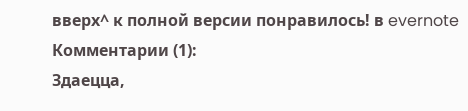вверх^ к полной версии понравилось! в evernote
Комментарии (1):
Здаецца,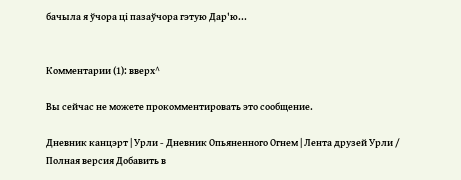бачыла я ўчора ці пазаўчора гэтую Дар'ю...


Комментарии (1): вверх^

Вы сейчас не можете прокомментировать это сообщение.

Дневник канцэрт | Урли - Дневник Опьяненного Огнем | Лента друзей Урли / Полная версия Добавить в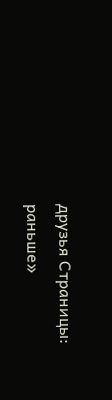друзья Страницы: раньше»